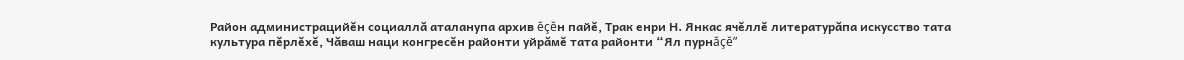Район администрацийĕн социаллă аталанупа архив ĕçĕн пайĕ, Трак енри Н. Янкас ячĕллĕ литературăпа искусство тата культура пĕрлĕхĕ, Чăваш наци конгресĕн районти уйрăмĕ тата районти “Ял пурнăçĕ”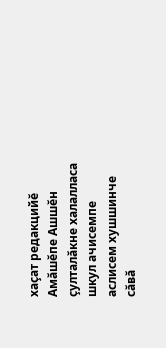хаçат редакцийĕ Амăшĕпе Ашшĕн çулталăкне халалласа шкул ачисемпе аслисем хушшинче сăвă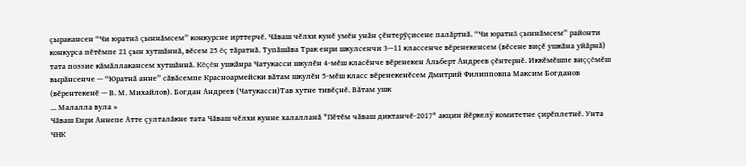çыракансен “Чи юратнă çыннăмсем” конкурсне ирттерчĕ. Чăваш чĕлхи кунĕ умĕн унăн çĕнтерỹçисене палăртнă. “Чи юратнă çыннăмсем” районти конкурса пĕтĕмпе 21 çын хутшăннă, вĕсем 25 ĕç тăратнă. Тупăшăва Трак енри шкулсенчи 3—11 классенче вĕренекенсем (вĕсене виçĕ ушкăна уйăрнă) тата поэзие кăмăллакансем хутшăннă. Кĕçĕн ушкăнра Чатукасси шкулĕн 4-мĕш класĕнче вĕренекен Альберт Андреев çĕнтернĕ. Иккĕмĕшпе виççĕмĕш вырăнсенче — “Юратнă анне” сăвăсемпе Красноармейски вăтам шкулĕн 5-мĕш класс вĕренекенĕсем Дмитрий Филипповпа Максим Богданов (вĕрентекенĕ — В. М. Михайлов). Богдан Андреев (Чатукасси)Тав хутне тивĕçнĕ. Вăтам ушк
... Малалла вула »
Чăваш Енри Аннепе Атте çулталăкне тата Чăваш чĕлхи кунне халалланă "Пĕтĕм чăваш диктанчĕ-2017" акцин йĕркелÿ комитетне çирĕплетнĕ. Унта ЧНК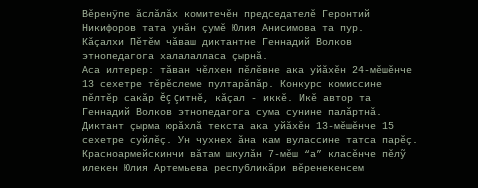Вĕренÿпе ăслăлăх комитечĕн председателĕ Геронтий Никифоров тата унăн çумĕ Юлия Анисимова та пур.
Кăçалхи Пĕтĕм чăваш диктантне Геннадий Волков этнопедагога халалалласа çырнă.
Аса илтерер: тăван чĕлхен пĕлĕвне ака уйăхĕн 24-мĕшĕнче 13 сехетре тĕрĕслеме пултарăпăр. Конкурс комиссине пĕлтĕр сакăр ĕç çитнĕ, кăçал - иккĕ. Икĕ автор та Геннадий Волков этнопедагога сума сунине палăртнă. Диктант çырма юрăхлă текста ака уйăхĕн 13-мĕшĕнче 15 сехетре суйлĕç. Ун чухнех ăна кам вулассине татса парĕç.
Красноармейскинчи вăтам шкулăн 7-мĕш “а” класĕнче пĕлỹ илекен Юлия Артемьева республикăри вĕренекенсем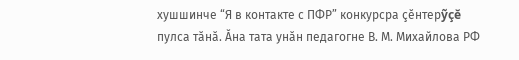хушшинче “Я в контакте с ПФР” конкурсра çĕнтерỹçĕ пулса тăнă. Ăна тата унăн педагогне В. М. Михайлова РФ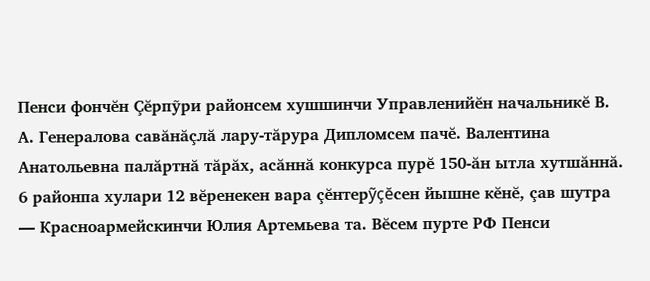Пенси фончĕн Çĕрпỹри районсем хушшинчи Управленийĕн начальникĕ В. А. Генералова савăнăçлă лару-тăрура Дипломсем пачĕ. Валентина Анатольевна палăртнă тăрăх, асăннă конкурса пурĕ 150-ăн ытла хутшăннă. 6 районпа хулари 12 вĕренекен вара çĕнтерỹçĕсен йышне кĕнĕ, çав шутра — Красноармейскинчи Юлия Артемьева та. Вĕсем пурте РФ Пенси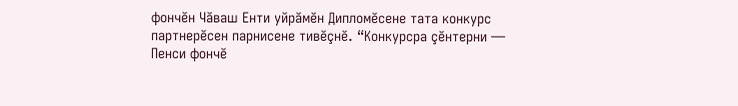фончĕн Чăваш Енти уйрăмĕн Дипломĕсене тата конкурс партнерĕсен парнисене тивĕçнĕ. “Конкурсра çĕнтерни — Пенси фончĕ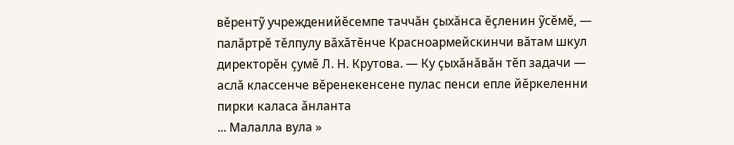вĕрентỹ учрежденийĕсемпе таччăн çыхăнса ĕçленин ỹсĕмĕ, — палăртрĕ тĕлпулу вăхăтĕнче Красноармейскинчи вăтам шкул директорĕн çумĕ Л. Н. Крутова. — Ку çыхăнăвăн тĕп задачи — аслă классенче вĕренекенсене пулас пенси епле йĕркеленни пирки каласа ăнланта
... Малалла вула »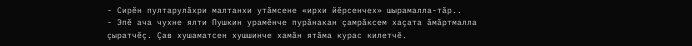- Сирĕн пултарулăхри малтанхи утăмсене «ирхи йĕрсенчех» шырамалла-тăр..
- Эпĕ ача чухне ялти Пушкин урамĕнче пурăнакан çамрăксем хаçата ăмăртмалла çыратчĕç. Çав хушаматсен хушшинче хамăн ятăма курас килетчĕ.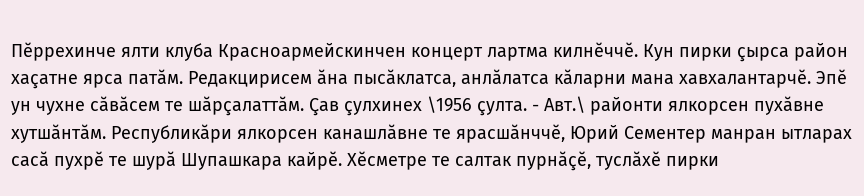Пĕррехинче ялти клуба Красноармейскинчен концерт лартма килнĕччĕ. Кун пирки çырса район хаçатне ярса патăм. Редакцирисем ăна пысăклатса, анлăлатса кăларни мана хавхалантарчĕ. Эпĕ ун чухне сăвăсем те шăрçалаттăм. Çав çулхинех \1956 çулта. - Авт.\ районти ялкорсен пухăвне хутшăнтăм. Республикăри ялкорсен канашлăвне те ярасшăнччĕ, Юрий Сементер манран ытларах сасă пухрĕ те шурă Шупашкара кайрĕ. Хĕсметре те салтак пурнăçĕ, туслăхĕ пирки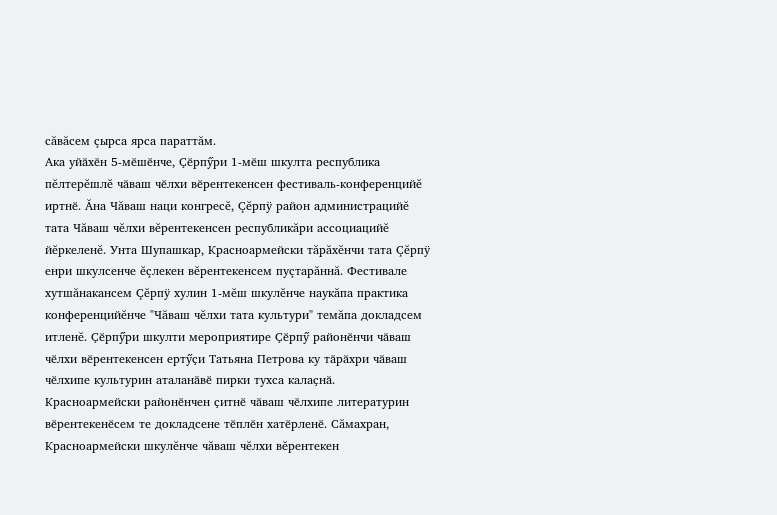сăвăсем çырса ярса параттăм.
Ака уйӑхӗн 5-мӗшӗнче, Ҫӗрпӳри 1-мӗш шкулта республика пĕлтерĕшлĕ чӑваш чӗлхи вӗрентекенсен фестиваль-конференцийĕ иртнӗ. Ăна Чăваш наци конгресĕ, Çĕрпÿ район администрацийĕ тата Чăваш чĕлхи вĕрентекенсен республикăри ассоциацийĕ йĕркеленĕ. Унта Шупашкар, Красноармейски тăрăхĕнчи тата Çĕрпÿ енри шкулсенче ĕçлекен вĕрентекенсем пуçтарăннă. Фестивале хутшăнакансем Çĕрпÿ хулин 1-мĕш шкулĕнче наукăпа практика конференцийĕнче "Чăваш чĕлхи тата культури" темăпа докладсем итленĕ. Ҫӗрпӳри шкулти мероприятире Ҫӗрпӳ районӗнчи чӑваш чӗлхи вӗрентекенсен ертӳҫи Татьяна Петрова ку тӑрӑхри чӑваш чӗлхипе культурин аталанӑвӗ пирки тухса калаҫнӑ. Красноармейски районӗнчен ҫитнӗ чӑваш чӗлхипе литературин вӗрентекенӗсем те докладсене тӗплӗн хатӗрленӗ. Сăмахран, Красноармейски шкулĕнче чăваш чĕлхи вĕрентекен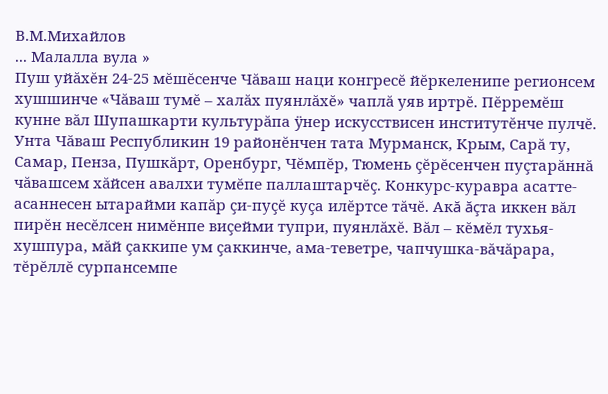В.М.Михайлов
... Малалла вула »
Пуш уйăхĕн 24-25 мĕшĕсенче Чăваш наци конгресĕ йĕркеленипе регионсем хушшинче «Чăваш тумĕ – халăх пуянлăхĕ» чаплă уяв иртрĕ. Пĕрремĕш кунне вăл Шупашкарти культурăпа ÿнер искусствисен институтĕнче пулчĕ. Унта Чăваш Республикин 19 районĕнчен тата Мурманск, Крым, Сарă ту, Самар, Пенза, Пушкăрт, Оренбург, Чĕмпĕр, Тюмень çĕрĕсенчен пуçтарăннă чăвашсем хăйсен авалхи тумĕпе паллаштарчĕç. Конкурс-куравра асатте-асаннесен ытарайми капăр çи-пуçĕ куçа илĕртсе тăчĕ. Акă ăçта иккен вăл пирĕн несĕлсен нимĕнпе виçейми тупри, пуянлăхĕ. Вăл – кĕмĕл тухья-хушпура, мăй çаккипе ум çаккинче, ама-теветре, чапчушка-вăчăрара, тĕрĕллĕ сурпансемпе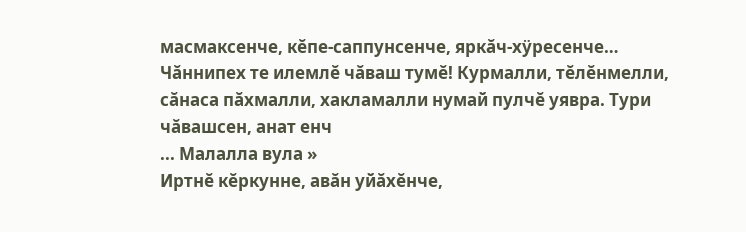масмаксенче, кĕпе-саппунсенче, яркăч-хÿресенче… Чăннипех те илемлĕ чăваш тумĕ! Курмалли, тĕлĕнмелли, сăнаса пăхмалли, хакламалли нумай пулчĕ уявра. Тури чăвашсен, анат енч
... Малалла вула »
Иртнĕ кĕркунне, авăн уйăхĕнче,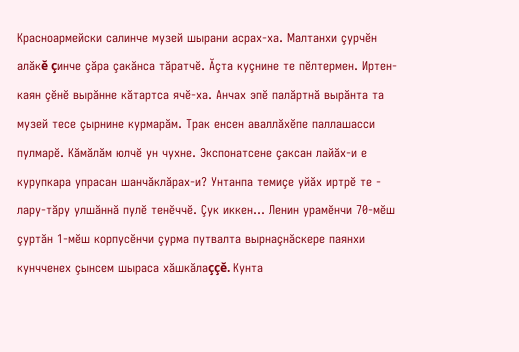Красноармейски салинче музей шырани асрах-ха. Малтанхи çурчĕн алăкĕ çинче çăра çакăнса тăратчĕ. Ăçта куçнине те пĕлтермен. Иртен-каян çĕнĕ вырăнне кăтартса ячĕ-ха. Анчах эпĕ палăртнă вырăнта та музей тесе çырнине курмарăм. Трак енсен аваллăхĕпе паллашасси пулмарĕ. Кăмăлăм юлчĕ ун чухне. Экспонатсене çаксан лайăх-и е курупкара упрасан шанчăклăрах-и? Унтанпа темиçе уйăх иртрĕ те - лару-тăру улшăннă пулĕ тенĕччĕ. Çук иккен... Ленин урамĕнчи 70-мĕш çуртăн 1-мĕш корпусĕнчи çурма путвалта вырнаçнăскере паянхи кунчченех çынсем шыраса хăшкăлаççĕ. Кунта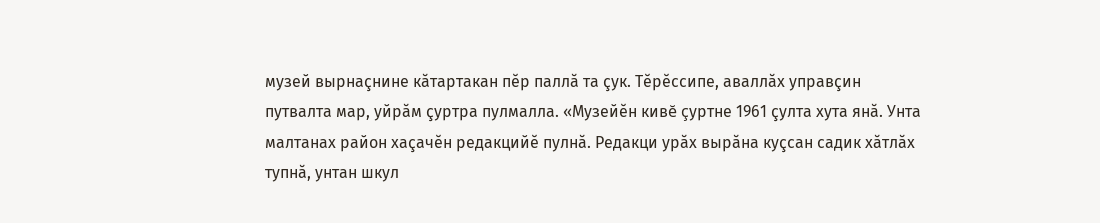музей вырнаçнине кăтартакан пĕр паллă та çук. Тĕрĕссипе, аваллăх управçин путвалта мар, уйрăм çуртра пулмалла. «Музейĕн кивĕ çуртне 1961 çулта хута янă. Унта малтанах район хаçачĕн редакцийĕ пулнă. Редакци урăх вырăна куçсан садик хăтлăх тупнă, унтан шкул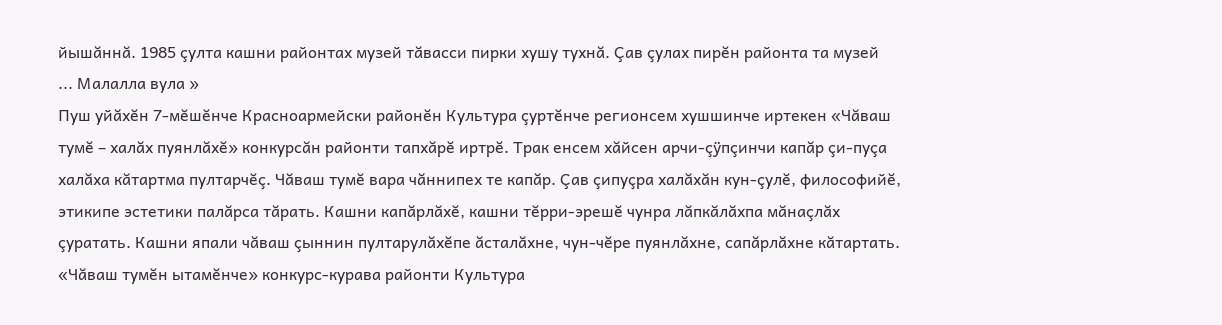йышăннă. 1985 çулта кашни районтах музей тăвасси пирки хушу тухнă. Çав çулах пирĕн районта та музей
... Малалла вула »
Пуш уйăхĕн 7-мĕшĕнче Красноармейски районĕн Культура çуртĕнче регионсем хушшинче иртекен «Чăваш тумĕ – халăх пуянлăхĕ» конкурсăн районти тапхăрĕ иртрĕ. Трак енсем хăйсен арчи-çÿпçинчи капăр çи-пуçа халăха кăтартма пултарчĕç. Чăваш тумĕ вара чăннипех те капăр. Çав çипуçра халăхăн кун-çулĕ, философийĕ, этикипе эстетики палăрса тăрать. Кашни капăрлăхĕ, кашни тĕрри-эрешĕ чунра лăпкăлăхпа мăнаçлăх çуратать. Кашни япали чăваш çыннин пултарулăхĕпе ăсталăхне, чун-чĕре пуянлăхне, сапăрлăхне кăтартать.
«Чăваш тумĕн ытамĕнче» конкурс-курава районти Культура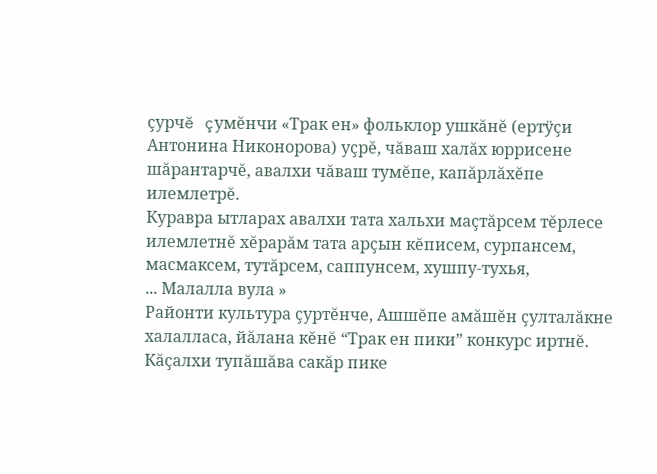çурчĕ çумĕнчи «Трак ен» фольклор ушкăнĕ (ертÿçи Антонина Никонорова) уçрĕ, чăваш халăх юррисене шăрантарчĕ, авалхи чăваш тумĕпе, капăрлăхĕпе илемлетрĕ.
Куравра ытларах авалхи тата хальхи маçтăрсем тĕрлесе илемлетнĕ хĕрарăм тата арçын кĕписем, сурпансем, масмаксем, тутăрсем, саппунсем, хушпу-тухья,
... Малалла вула »
Районти культура çуртĕнче, Ашшĕпе амăшĕн çулталăкне халалласа, йăлана кĕнĕ “Трак ен пики” конкурс иртнĕ. Кăçалхи тупăшăва сакăр пике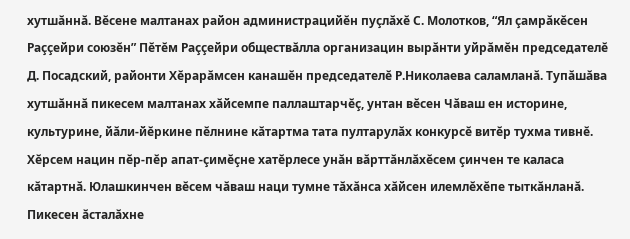хутшăннă. Вĕсене малтанах район администрацийĕн пуçлăхĕ С. Молотков, “Ял çамрăкĕсен Раççейри союзĕн” Пĕтĕм Раççейри обществăлла организацин вырăнти уйрăмĕн председателĕ Д. Посадский, районти Хĕрарăмсен канашĕн председателĕ Р.Николаева саламланă. Тупăшăва хутшăннă пикесем малтанах хăйсемпе паллаштарчĕç, унтан вĕсен Чăваш ен историне, культурине, йăли-йĕркине пĕлнине кăтартма тата пултарулăх конкурсĕ витĕр тухма тивнĕ. Хĕрсем нацин пĕр-пĕр апат-çимĕçне хатĕрлесе унăн вăрттăнлăхĕсем çинчен те каласа кăтартнă. Юлашкинчен вĕсем чăваш наци тумне тăхăнса хăйсен илемлĕхĕпе тыткăнланă. Пикесен ăсталăхне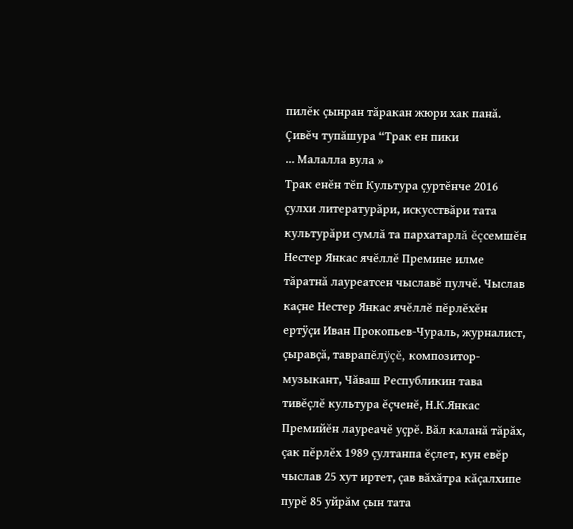пилĕк çынран тăракан жюри хак панă. Çивĕч тупăшура “Трак ен пики
... Малалла вула »
Трак енĕн тĕп Культура çуртĕнче 2016 çулхи литературăри, искусствăри тата культурăри сумлă та пархатарлă ĕçсемшĕн Нестер Янкас ячĕллĕ Премине илме тăратнă лауреатсен чыславĕ пулчĕ. Чыслав каçне Нестер Янкас ячĕллĕ пĕрлĕхĕн ертÿçи Иван Прокопьев-Чураль, журналист, çыравçă, таврапĕлÿçĕ, композитор-музыкант, Чăваш Республикин тава тивĕçлĕ культура ĕçченĕ, Н.К.Янкас Премийĕн лауреачĕ уçрĕ. Вăл каланă тăрăх, çак пĕрлĕх 1989 çултанпа ĕçлет, кун евĕр чыслав 25 хут иртет, çав вăхăтра кăçалхипе пурĕ 85 уйрăм çын тата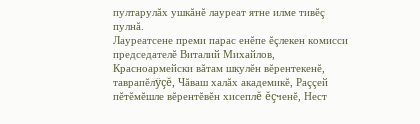пултарулăх ушкăнĕ лауреат ятне илме тивĕç пулнă.
Лауреатсене преми парас енĕпе ĕçлекен комисси председателĕ Виталий Михайлов, Красноармейски вăтам шкулĕн вĕрентекенĕ, таврапĕлÿçĕ, Чăваш халăх академикĕ, Раççей пĕтĕмĕшле вĕрентĕвĕн хисеплĕ ĕçченĕ, Нест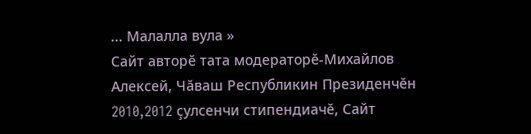... Малалла вула »
Сайт авторĕ тата модераторĕ-Михайлов Алексей, Чăваш Республикин Президенчĕн 2010,2012 çулсенчи стипендиачĕ, Сайт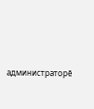администраторĕ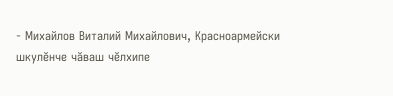- Михайлов Виталий Михайлович, Красноармейски шкулĕнче чăваш чĕлхипе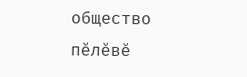общество пĕлĕвĕ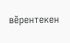вĕрентекен